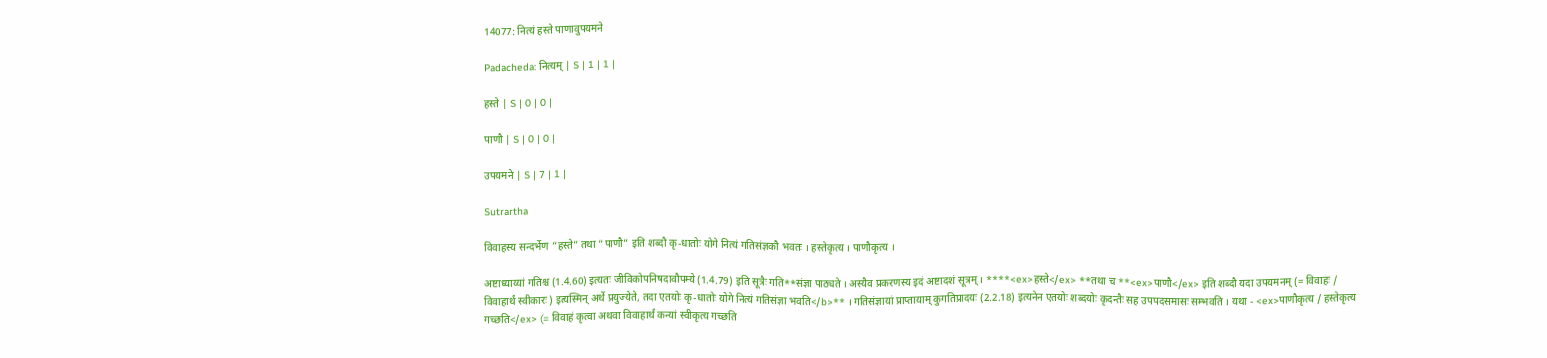14077: नित्यं हस्ते पाणावुपयमने

Padacheda: नित्यम् | S | 1 | 1 |

हस्ते | S | 0 | 0 |

पाणौ | S | 0 | 0 |

उपयमने | S | 7 | 1 |

Sutrartha

विवाहस्य सन्दर्भेण “हस्ते” तथा “पाणौ” इति शब्दौ कृ-धातोः योगे नित्यं गतिसंज्ञकौ भवतः । हस्तेकृत्य । पाणौकृत्य ।

अष्टाध्याय्यां गतिश्च (1.4.60) इत्यतः जीविकोपनिषदावौपम्ये (1.4.79) इति सूत्रैः गति**संज्ञा पाठ्यते । अस्यैव प्रकरणस्य इदं अष्टादशं सूत्रम् । ****<ex>हस्ते</ex> **तथा च **<ex>पाणौ</ex> इति शब्दौ यदा उपयमनम् (= विवाहः / विवाहार्थं स्वीकारः) इत्यस्मिन् अर्थे प्रयुज्येते, तदा एतयोः कृ-धातोः योगे नित्यं गतिसंज्ञा भवति</b>** । गतिसंज्ञायां प्राप्तायाम् कुगतिप्रादयः (2.2.18) इत्यनेन एतयोः शब्दयोः कृदन्तैः सह उपपदसमासः सम्भवति । यथा - <ex>पाणौकृत्य / हस्तेकृत्य गच्छति</ex> (= विवाहं कृत्वा अथवा विवाहार्थं कन्यां स्वीकृत्य गच्छति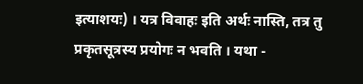इत्याशयः) । यत्र विवाहः इति अर्थः नास्ति, तत्र तु प्रकृतसूत्रस्य प्रयोगः न भवति । यथा -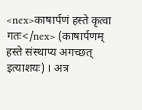<nex>काषार्पणं हस्ते कृत्वा गतः</nex> (काषार्पणम् हस्ते संस्थाप्य अगच्छत् इत्याशयः) । अत्र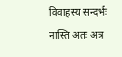विवाहस्य सन्दर्भः नास्ति अतः अत्र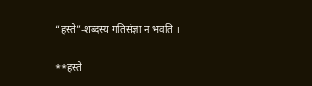“हस्ते”-शब्दस्य गतिसंज्ञा न भवति ।

**हस्ते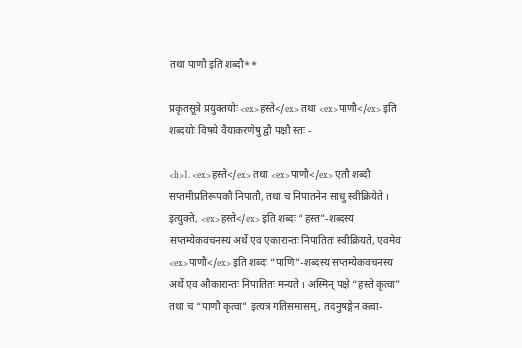तथा पाणौ इति शब्दौ**

प्रकृतसूत्रे प्रयुक्तयोः <ex>हस्ते</ex> तथा <ex>पाणौ</ex> इति शब्दयोः विषये वैयाकरणेषु द्वौ पक्षौ स्तः -

<li>1. <ex>हस्ते</ex> तथा <ex>पाणौ</ex> एतौ शब्दौ सप्तमीप्रतिरूपकौ निपातौ, तथा च निपातनेन साधु स्वीक्रियेते । इत्युक्ते, <ex>हस्ते</ex> इति शब्दः “हस्त”-शब्दस्य सप्तम्येकवचनस्य अर्थे एव एकारान्तः निपातितः स्वीक्रियते, एवमेव <ex>पाणौ</ex> इति शब्दः “पाणि”-शब्दस्य सप्तम्येकवचनस्य अर्थे एव औकारान्तः निपातितः मन्यते । अस्मिन् पक्षे “हस्ते कृत्वा” तथा च “पाणौ कृत्वा” इत्यत्र गतिसमासम्, तदनुषङ्गेन क्त्वा-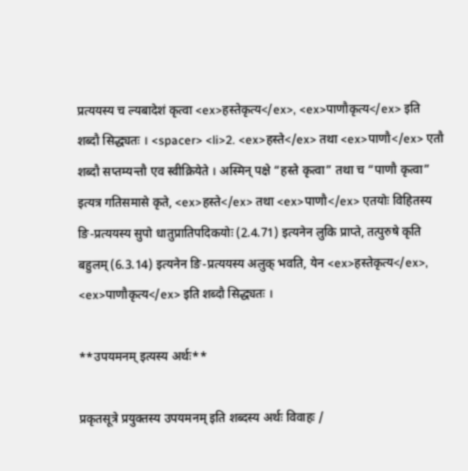प्रत्ययस्य च ल्यबादेशं कृत्वा <ex>हस्तेकृत्य</ex>, <ex>पाणौकृत्य</ex> इति शब्दौ सिद्ध्यतः । <spacer> <li>2. <ex>हस्ते</ex> तथा <ex>पाणौ</ex> एतौ शब्दौ सप्तम्यन्तौ एव स्वीक्रियेते । अस्मिन् पक्षे “हस्ते कृत्वा” तथा च “पाणौ कृत्वा” इत्यत्र गतिसमासे कृते, <ex>हस्ते</ex> तथा <ex>पाणौ</ex> एतयोः विहितस्य ङि-प्रत्ययस्य सुपो धातुप्रातिपदिकयोः (2.4.71) इत्यनेन लुकि प्राप्ते, तत्पुरुषे कृति बहुलम् (6.3.14) इत्यनेन ङि-प्रत्ययस्य अलुक् भवति, येन <ex>हस्तेकृत्य</ex>, <ex>पाणौकृत्य</ex> इति शब्दौ सिद्ध्यतः ।

**उपयमनम् इत्यस्य अर्थः**

प्रकृतसूत्रे प्रयुक्तस्य उपयमनम् इति शब्दस्य अर्थः विवाहः /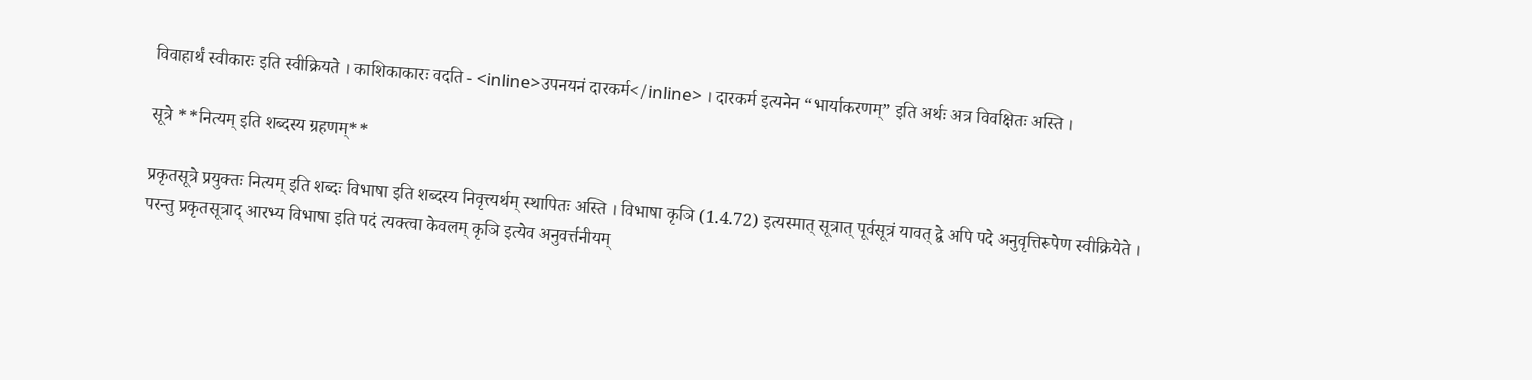विवाहार्थं स्वीकारः इति स्वीक्रियते । काशिकाकारः वदति - <inline>उपनयनं दारकर्म</inline> । दारकर्म इत्यनेन “भार्याकरणम्” इति अर्थः अत्र विवक्षितः अस्ति ।

सूत्रे **नित्यम् इति शब्दस्य ग्रहणम्**

प्रकृतसूत्रे प्रयुक्तः नित्यम् इति शब्दः विभाषा इति शब्दस्य निवृत्त्यर्थम् स्थापितः अस्ति । विभाषा कृञि (1.4.72) इत्यस्मात् सूत्रात् पूर्वसूत्रं यावत् द्वे अपि पदे अनुवृत्तिरूपेण स्वीक्रियेते । परन्तु प्रकृतसूत्राद् आरभ्य विभाषा इति पदं त्यक्त्वा केवलम् कृञि इत्येव अनुवर्त्तनीयम्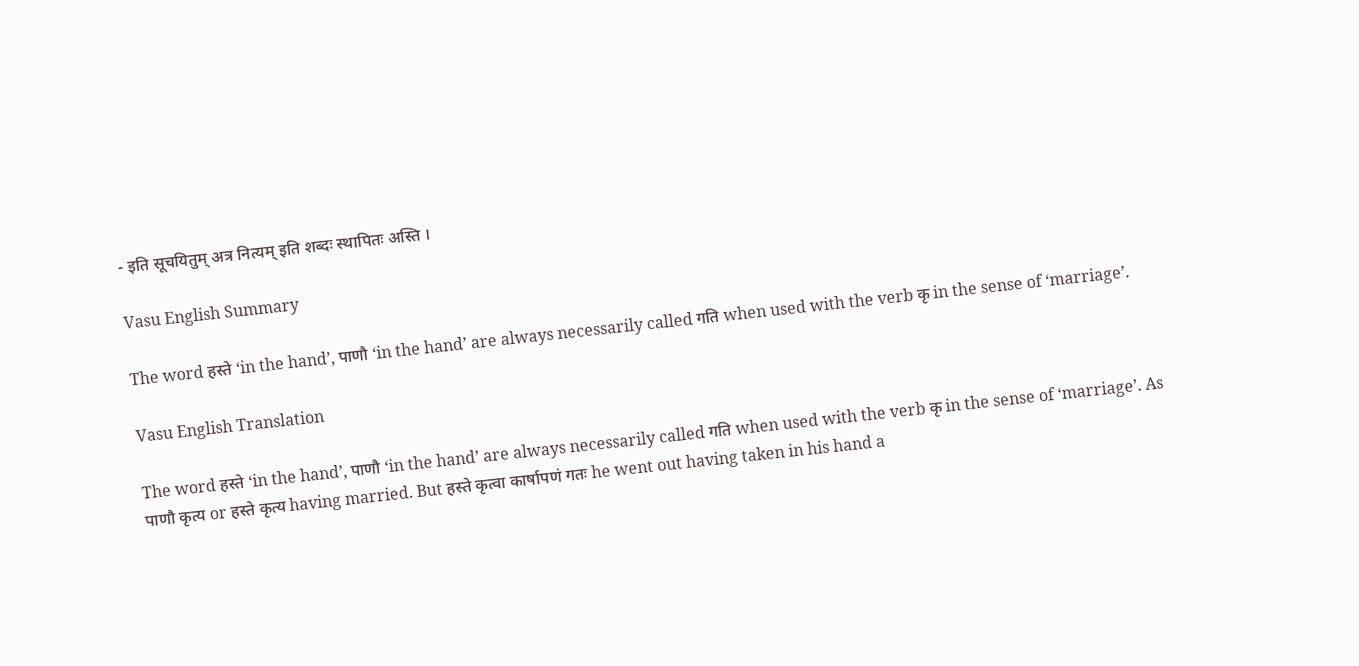- इति सूचयितुम् अत्र नित्यम् इति शब्दः स्थापितः अस्ति ।

Vasu English Summary

The word हस्ते ‘in the hand’, पाणौ ‘in the hand’ are always necessarily called गति when used with the verb कृ in the sense of ‘marriage’.

Vasu English Translation

The word हस्ते ‘in the hand’, पाणौ ‘in the hand’ are always necessarily called गति when used with the verb कृ in the sense of ‘marriage’. As पाणौ कृत्य or हस्ते कृत्य having married. But हस्ते कृत्वा कार्षापणं गतः he went out having taken in his hand a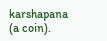karshapana (a coin).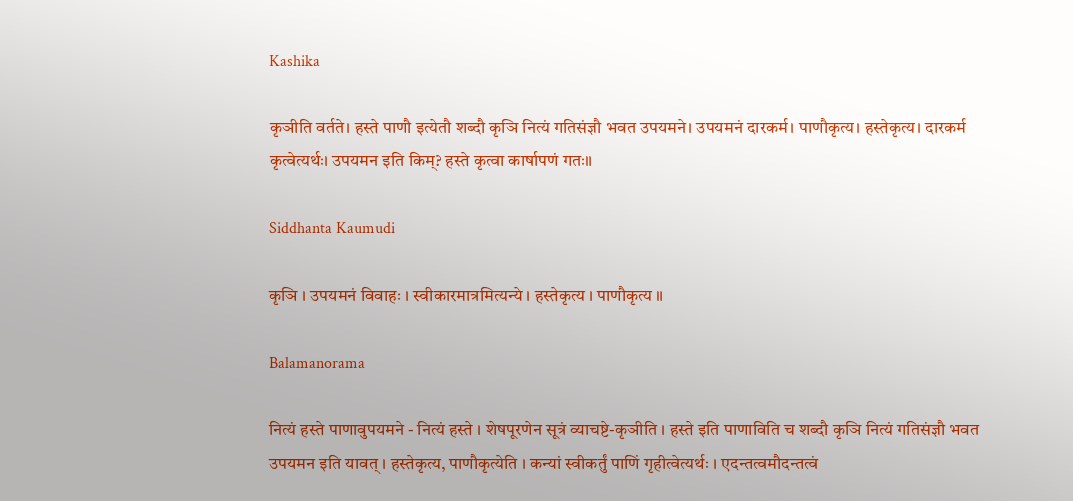Kashika

कृञीति वर्तते। हस्ते पाणौ इत्येतौ शब्दौ कृञि नित्यं गतिसंज्ञौ भवत उपयमने। उपयमनं दारकर्म। पाणौकृत्य। हस्तेकृत्य। दारकर्म कृत्वेत्यर्थः। उपयमन इति किम्? हस्ते कृत्वा कार्षापणं गतः॥

Siddhanta Kaumudi

कृञि । उपयमनं विवाहः । स्वीकारमात्रमित्यन्ये । हस्तेकृत्य । पाणौकृत्य ॥

Balamanorama

नित्यं हस्ते पाणावुपयमने - नित्यं हस्ते । शेषपूरणेन सूत्रं व्याचष्टे-कृञीति । हस्ते इति पाणाविति च शब्दौ कृञि नित्यं गतिसंज्ञौ भवत उपयमन इति यावत् । हस्तेकृत्य, पाणौकृत्येति । कन्यां स्वीकर्तुं पाणिं गृहीत्वेत्यर्थः । एदन्तत्वमौदन्तत्वं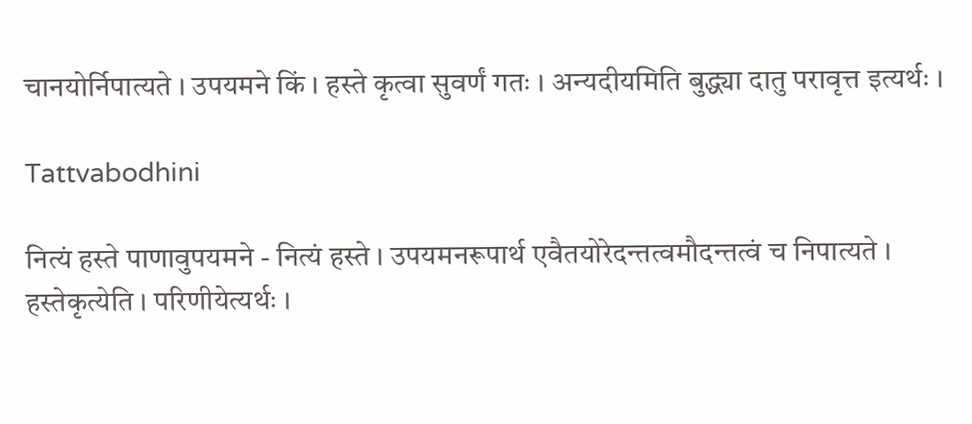चानयोर्निपात्यते । उपयमने किं । हस्ते कृत्वा सुवर्णं गतः । अन्यदीयमिति बुद्ध्या दातु परावृत्त इत्यर्थः ।

Tattvabodhini

नित्यं हस्ते पाणावुपयमने - नित्यं हस्ते । उपयमनरूपार्थ एवैतयोरेदन्तत्वमौदन्तत्वं च निपात्यते । हस्तेकृत्येति । परिणीयेत्यर्थः ।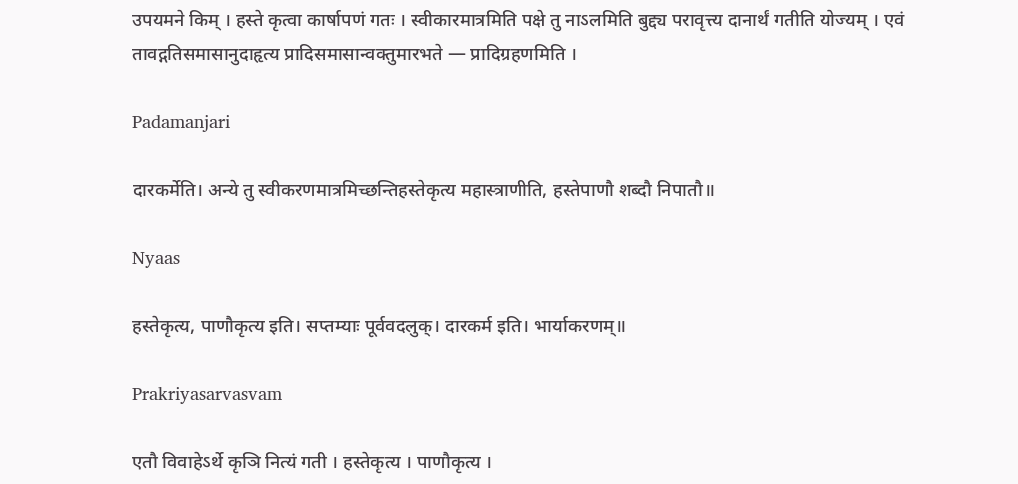उपयमने किम् । हस्ते कृत्वा कार्षापणं गतः । स्वीकारमात्रमिति पक्षे तु नाऽलमिति बुद्द्य परावृत्त्य दानार्थं गतीति योज्यम् । एवं तावद्गतिसमासानुदाहृत्य प्रादिसमासान्वक्तुमारभते — प्रादिग्रहणमिति ।

Padamanjari

दारकर्मेति। अन्ये तु स्वीकरणमात्रमिच्छन्तिहस्तेकृत्य महास्त्राणीति, हस्तेपाणौ शब्दौ निपातौ॥

Nyaas

हस्तेकृत्य, पाणौकृत्य इति। सप्तम्याः पूर्ववदलुक्। दारकर्म इति। भार्याकरणम्॥

Prakriyasarvasvam

एतौ विवाहेऽर्थे कृञि नित्यं गती । हस्तेकृत्य । पाणौकृत्य ।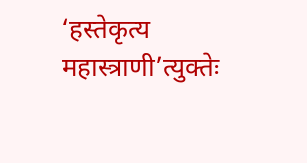‘हस्तेकृत्य महास्त्राणी’त्युक्तेः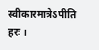स्वीकारमात्रेऽपीति हरः ।